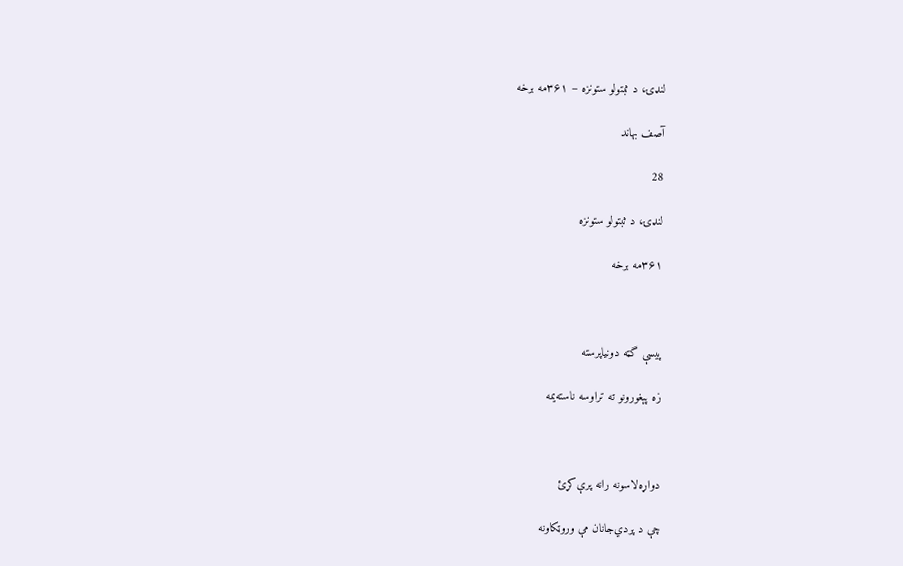لنډۍ، د ثبتولو ستونزه – ۳۶۱مه برخه

آصف بهاند

28

لنډۍ، د ثبتولو ستونزه

۳۶۱مه برخه



پیسې گټه دونیا‌پرسته

زه پېغورونو ته تراوسه ناسته‌یمه



دواړه‌لاسونه رانه پرې‌کړئ

چې د پردي‌جانان مې وروټکاونه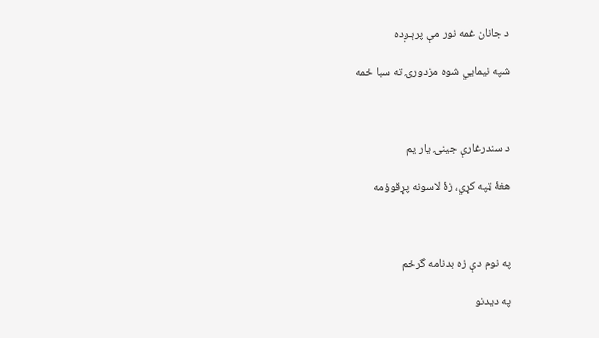د جانان غمه نور مې پرېـږده

شپه نیمايي شوه مزدورۍ ته سبا ځمه



د سندرغارې جينۍ يار يم

هغۀ ټپه کړي، زۀ لاسونه پړقوؤمه



په نوم دې زه بدنامه گرځم

په دیدنو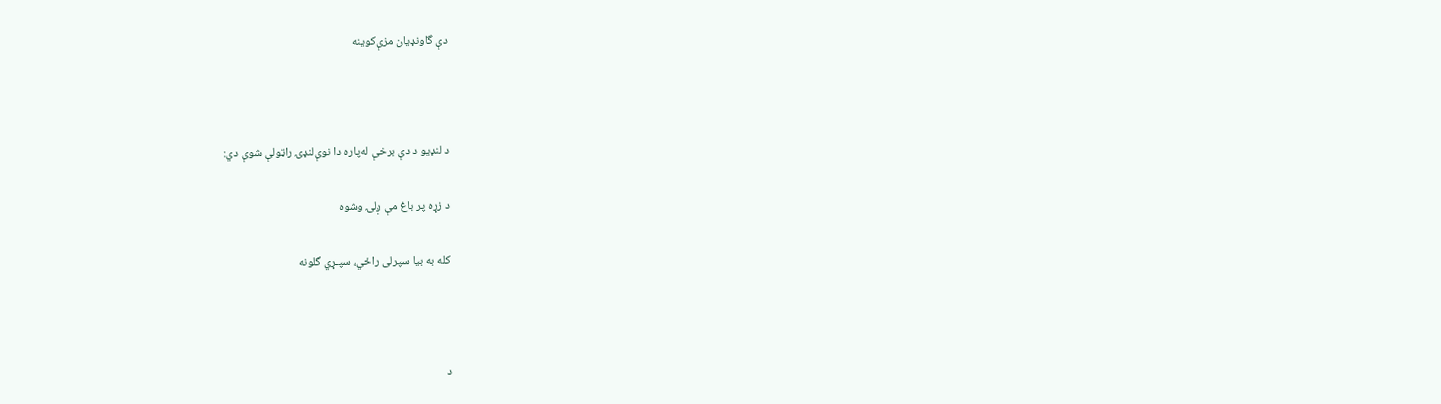دې گاونډیان مزې‌کوینه



د لنډیو د دې برخې له‌پاره دا نوې‌لنډۍ راټولې شوې دي:

د زړه پر باغ مې ږلۍ وشوه

کله به بیا سپرلی راځي، سپـړي گلونه



د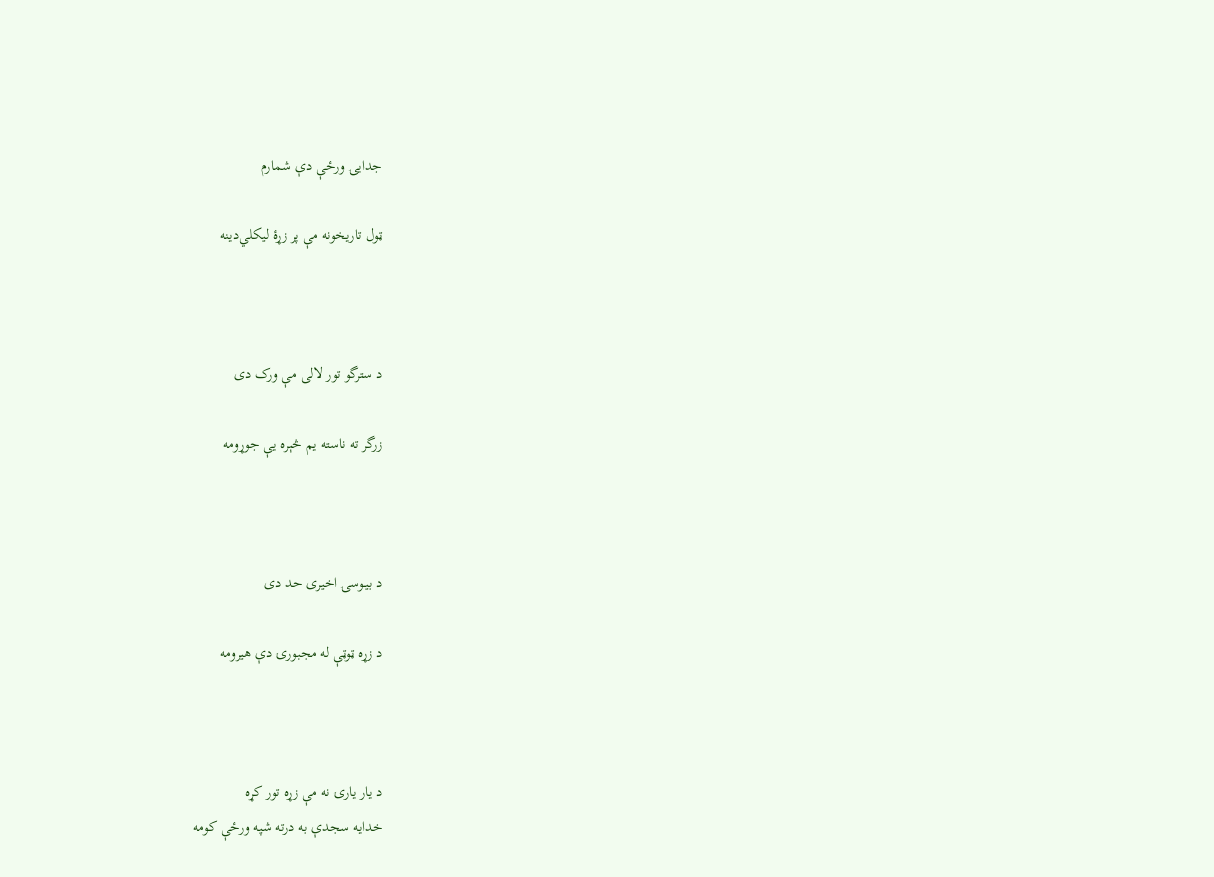جدایۍ ورځې دې شمارم

ټول تاریخونه مې پر زړۀ لیکلي‌دینه



د سترگو تور لالی مې ورک دی

زرگر ته ناسته یم څېره یې جوړومه



د بیـوسۍ اخیری حد دی

د زړه ټوټې له مجبورۍ دې هیرومه



د یار یارۍ نه مې زړه تور کړه
خدایه سجدې به درته شپه ورځې کومه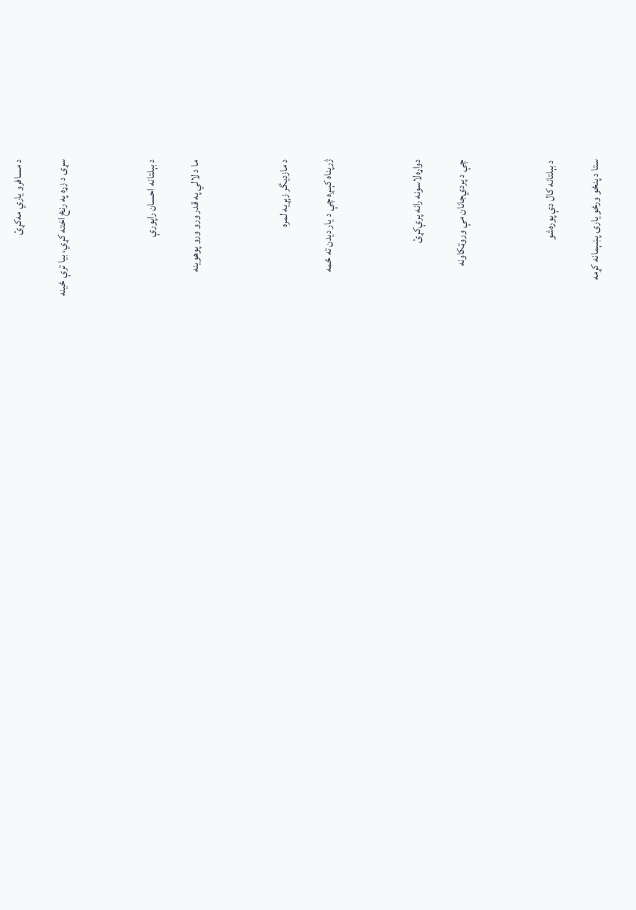د مسافرو ياري مه‌کړئ

سړی د زړه په رنځ اخته کړي، بيا ترې ځينه



د بېلتانه احسان راپورې

ما د لالي په قدر ورو ورو پوهوینه



د مازدیگر زېړیه لمره

ژرپناه کېـږه چې د یار دیدن ته ځمه



دواړه‌لاسونه رانه پرې‌کړئ

چې د پردي‌جانان مې وروټکاونه



د بېلتانه کال دې پوره‌شو

ستا د پنځو ورځو یارۍ پښېمانه کړمه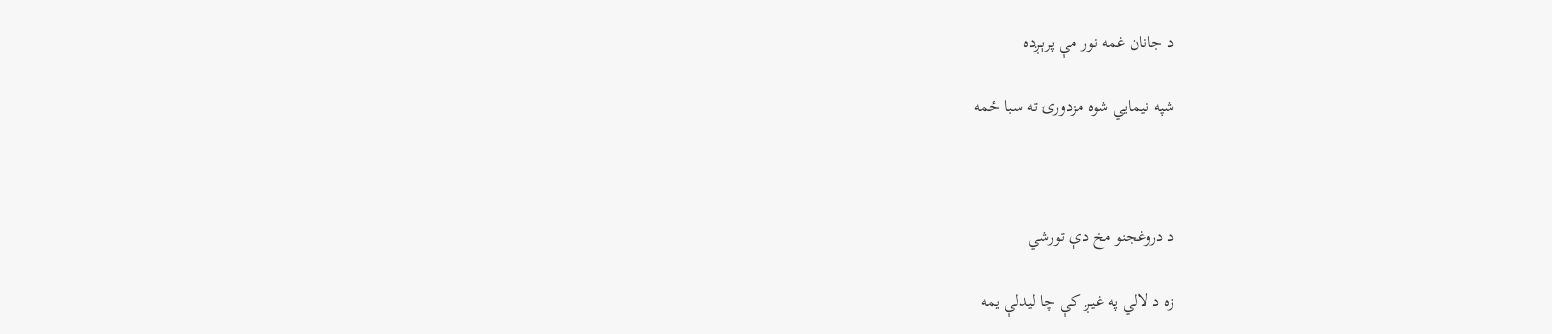د جانان غمه نور مې پرېـږده

شپه نیمايي شوه مزدورۍ ته سبا ځمه



د دروغجنو مخ دې تورشي

زه د لالي په غیـږ کې چا لیدلې یمه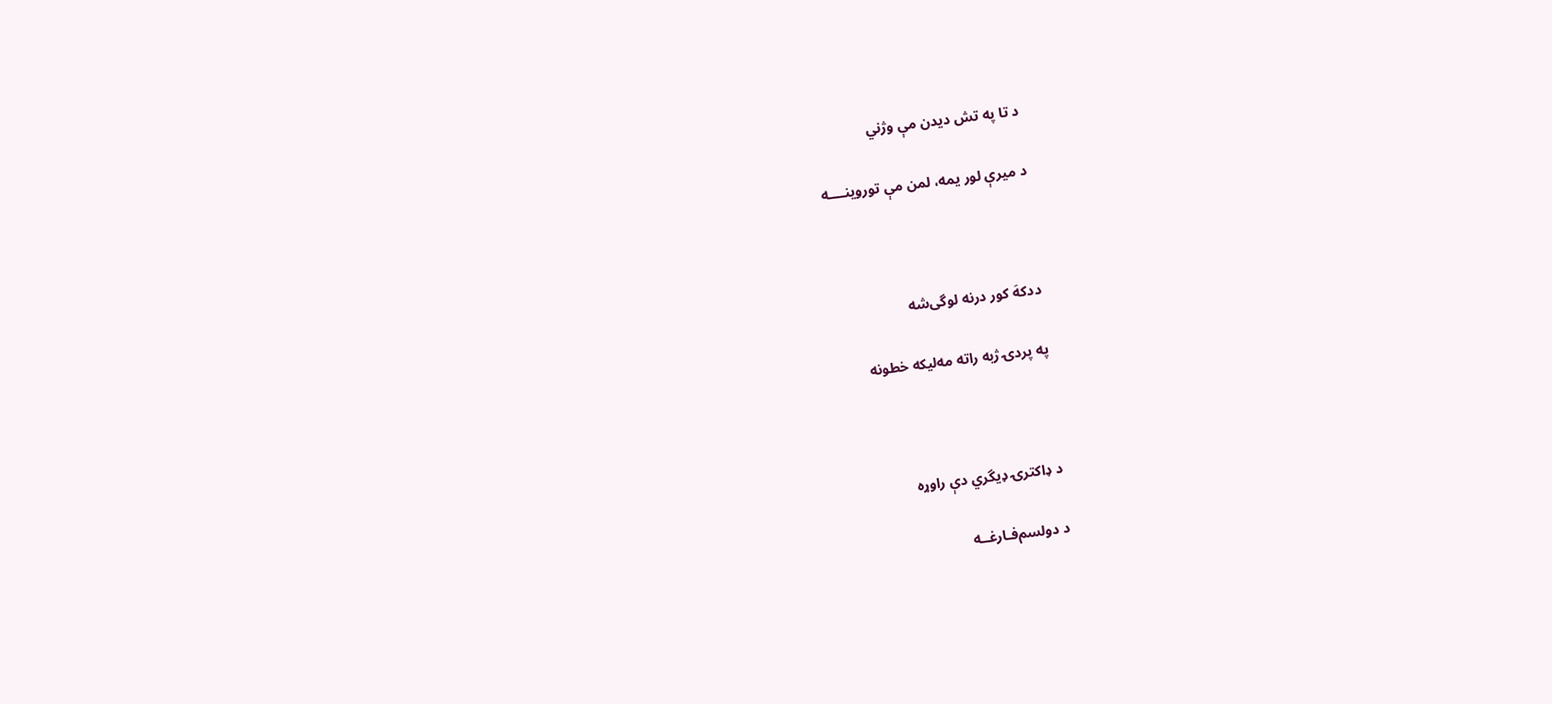د تا په تش ديدن مې وژني

د ميرې لور یمه، لمن مې توروینــــه



ددکهَ ‌کور درنه لوگی‌شه

په پردۍ ژبه راته مه‌لیکه خطونه



د ډاکترۍ ډیگري دې راوړه

د دولسم‌فـارغــه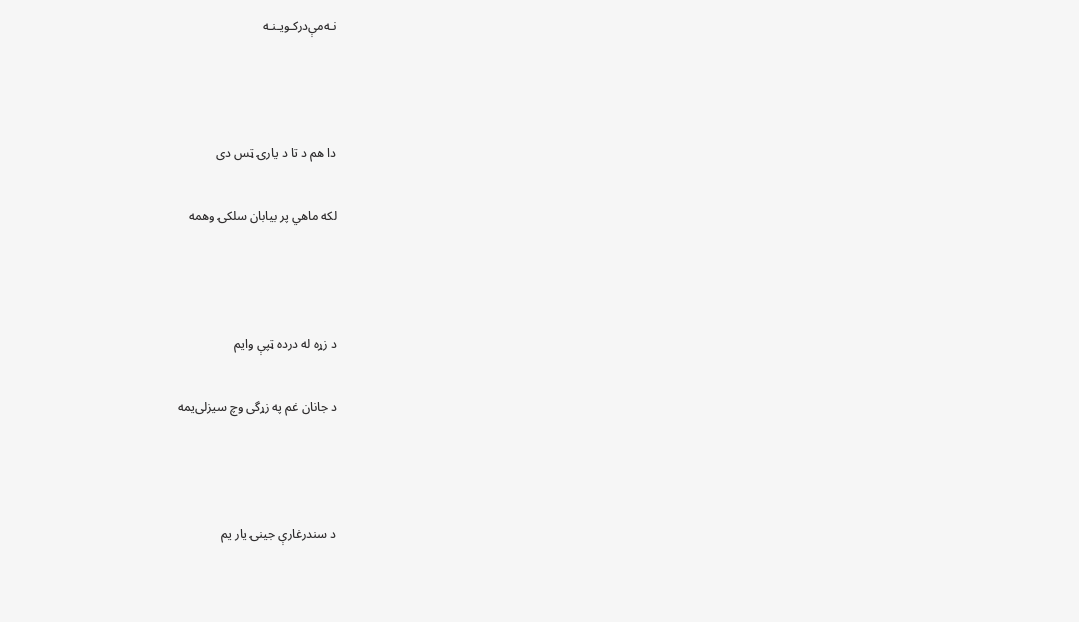نـه‌مې‌درکـویـنـه



دا هم د تا د یارۍ ټس دی

لکه ماهي پر بیابان سلکۍ وهمه



د زړه له درده ټپې وایم

د جانان غم په زړگی وچ سیزلی‌یمه



د سندرغارې جينۍ يار يم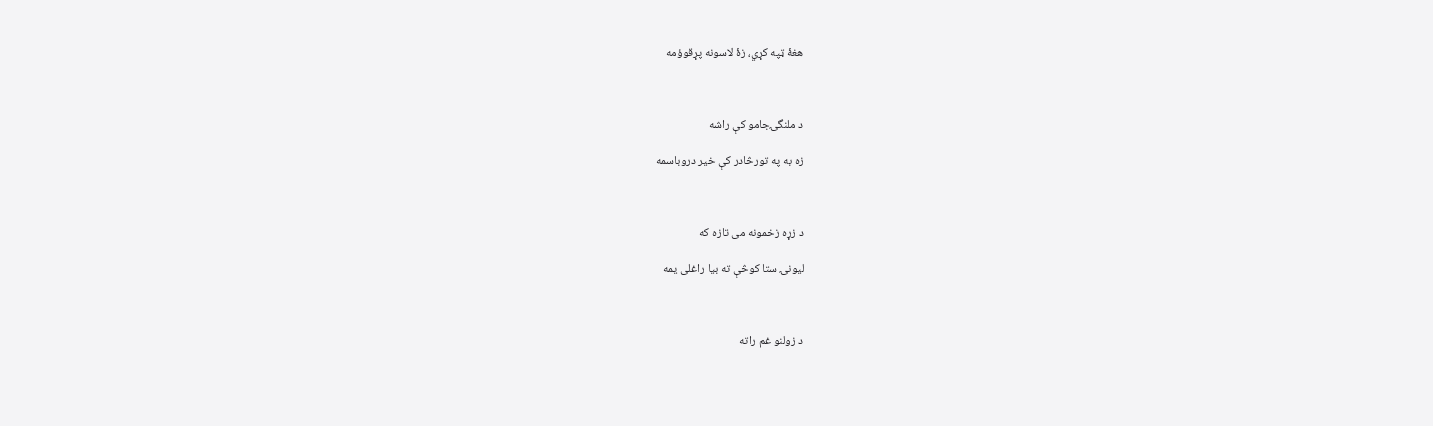هغۀ ټپه کړي، زۀ لاسونه پړقوؤمه



د ملنگۍ‌جامو کې راشه

زه به په تورڅادر کې خیر دروباسمه



د زړه زخمونه می تازه که

لیونۍ ستا کوڅې ته بیا راغلی یمه



د زولنو غم راته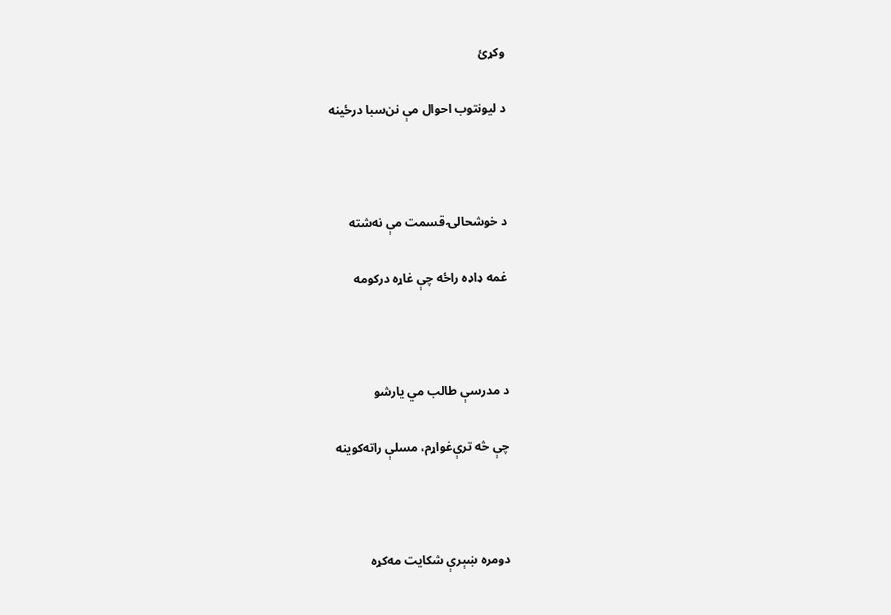وکړئ

د لیونتوب احوال مې نن‌سبا درځینه



د خوشحالۍ قسمت مې نه‌شته

غمه ډاډه راځه چې غاړه درکومه



د مدرسې طالب مي یارشو

چې څه ترې‌غواړم، مسلې راته‌کوینه



دومره ښېرې شکایت مه‌کړه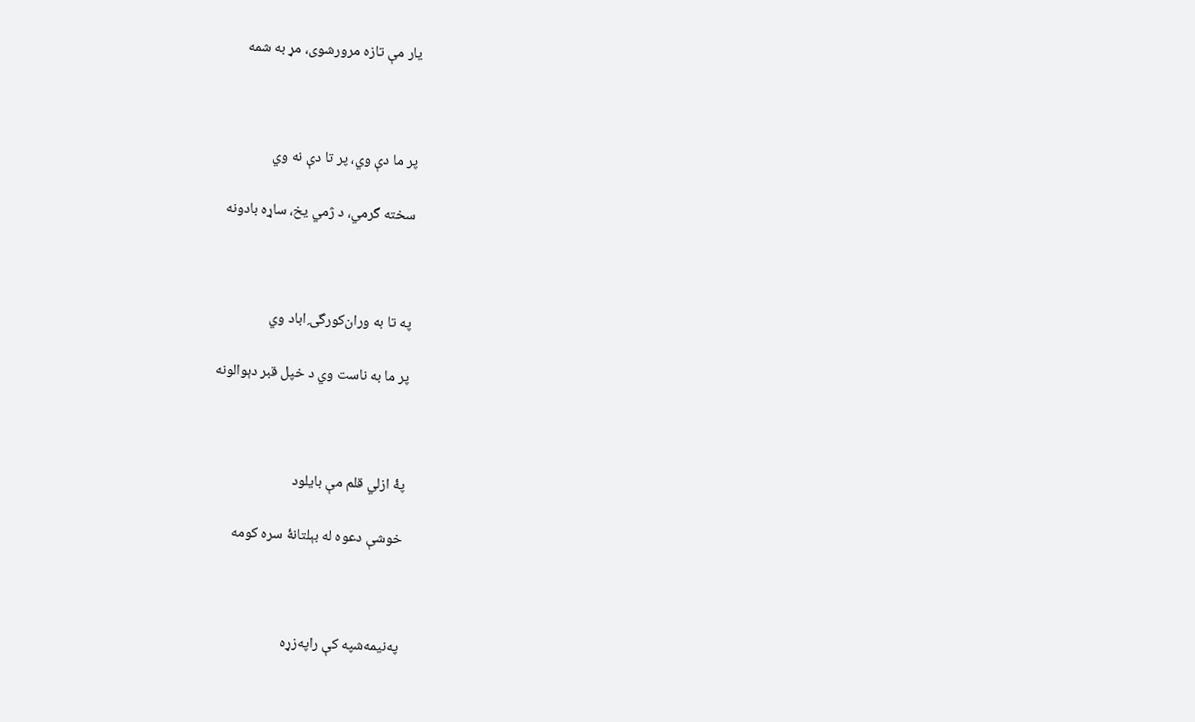یار مې تازه مرورشوی، مړ به شمه



پر ما دې وي، پر تا دې نه وي

سخته گرمي، د ژمي یخ، ساړه بادونه



په تا به وران‌کورگۍ اباد وي

پر ما به ناست وي د خپل قبر دېوالونه



پۀ ازلي قلم مې بایلود

خوشې دعوه له بېلتانۀ سره کومه



په‌نیمه‌شپه کې راپه‌زړه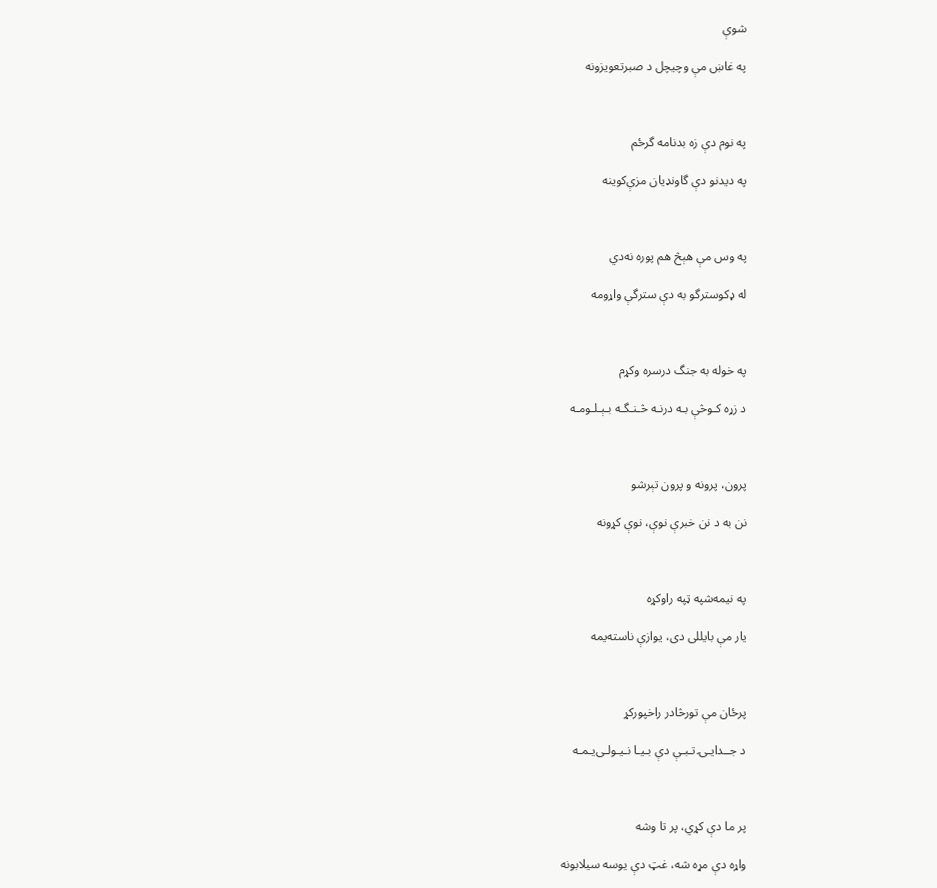شوې

په غاښ مې وچیچل د صبر‌تعویزونه



په نوم دې زه بدنامه گرځم

په دیدنو دې گاونډیان مزې‌کوینه



په وس مې هېڅ هم پوره نه‌دي

له ډکوسترگو به دې سترگې واړومه



په خوله به جنگ درسره وکړم

د زړه کـوڅې بـه درنـه‌ څـنـگـه بـېـلـومـه



پرون، پرونه و پرون تېرشو

نن به د نن خبرې نوې، نوې کړونه



په نیمه‌شپه ټپه راوکړه

یار مې بایللی دی، یوازې ناسته‌یمه



پرځان مې تورڅادر راخپورکړ

د جــدایـۍ تـبـې دې بـیـا نـیـولـی‌یـمـه



پر ما دې کړي، پر تا وشه

واړه دې مړه شه، غټ دې یوسه سیلابونه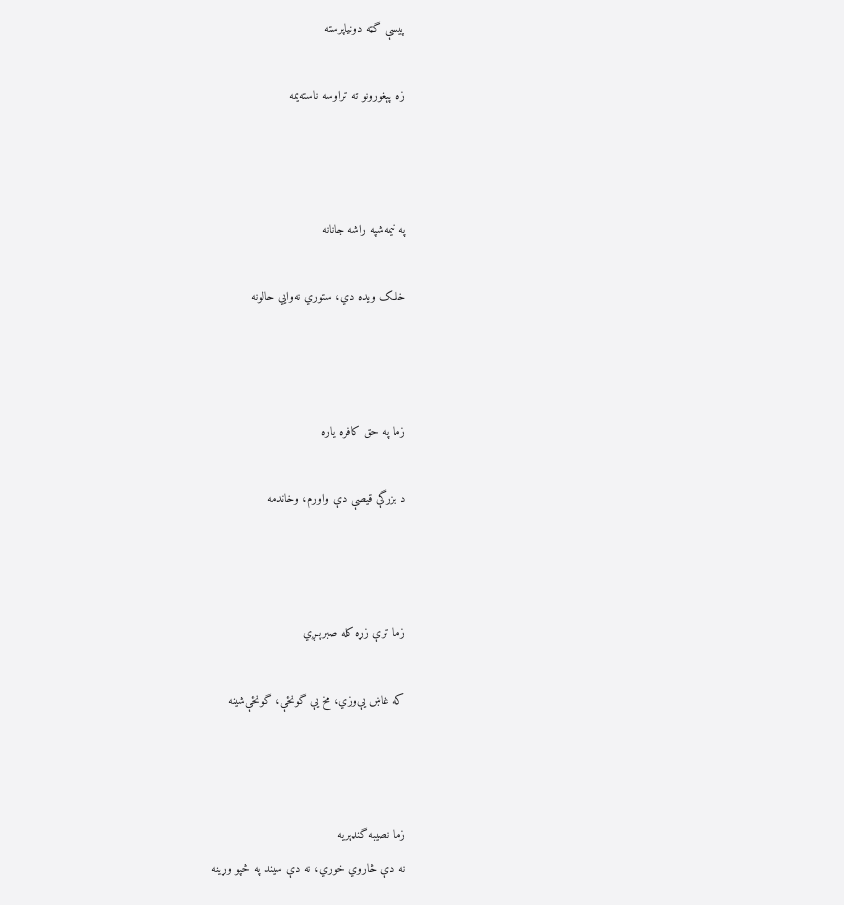پیسې گټه دونیا‌پرسته

زه پېغورونو ته تراوسه ناسته‌یمه



په نیمه‌شپه راشه جانانه

خلک ویده دي، ستوري نه‌وايي حالونه



زما په حق کافره یاره

د بزرگې قيصې دې واورم، وخاندمه



زما ترې زړه کله صبرېـږي

که غاښ یې‌وزي، مخ یې گونځې، گونځې‌شینه



زما نصیبه گنډېریه
نه دې څاروي خوري، نه دې سیند په څپو وړینه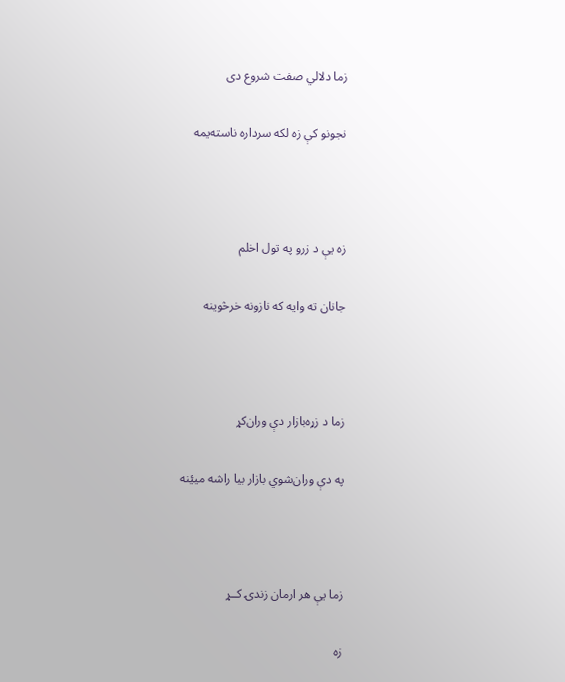زما دلالي صفت شروع دی

نجونو کې زه لکه سرداره ناسته‌يمه



زه يې د زرو په تول اخلم

جانان ته وايه که نازونه خرڅوينه



زما د زړه‌بازار دې وران‌کړ

په دې وران‌شوي بازار بیا راشه مییٔنه



زما يې هر ارمان زندۍ کــړ

زه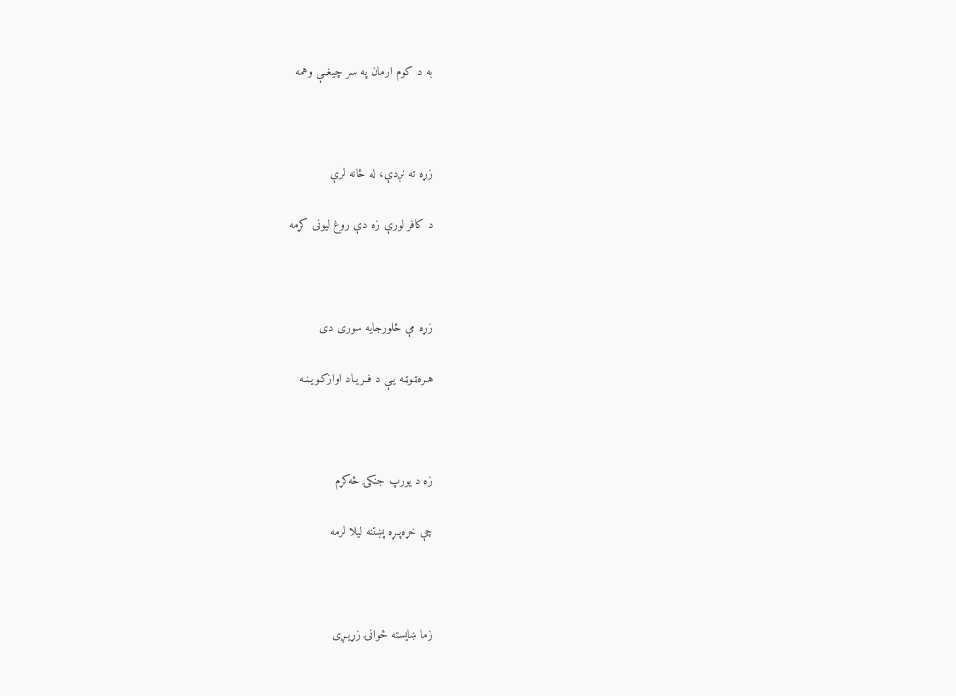به د کوم ارمان په سر چيغــې وهمه



زړه ته نږدې، له ځانه لرې

د کافر لورې زه دې روغ لیونی کړمه



زړه مې څلورجایه سوری دی

هـره‌ټـوټـه یـې د فــریـاد اوازکـویـنـه



زه د یورپ جنکۍ څه‌کړم

چې خړه‌پـړه پښتنه لیلا لرمه



زما ښایسته ځوانۍ زړيـږی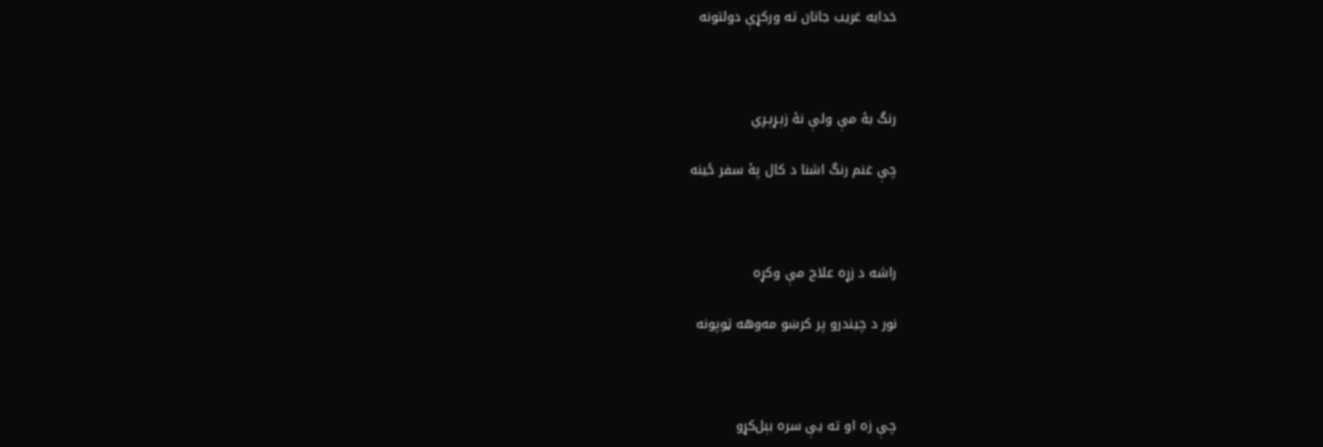خدایه غریب جانان ته ورکړې دولتونه



رنگ بۀ مې ولې نۀ زېـړېـږي

چې غنم رنگ اشنا د کال پۀ سفر ځینه



راشه د زړه علاج مې وکړه

نور د چیندرو پر کرښو مه‌وهه ټوپونه



چې زه او ته یې سره بېل‌کړو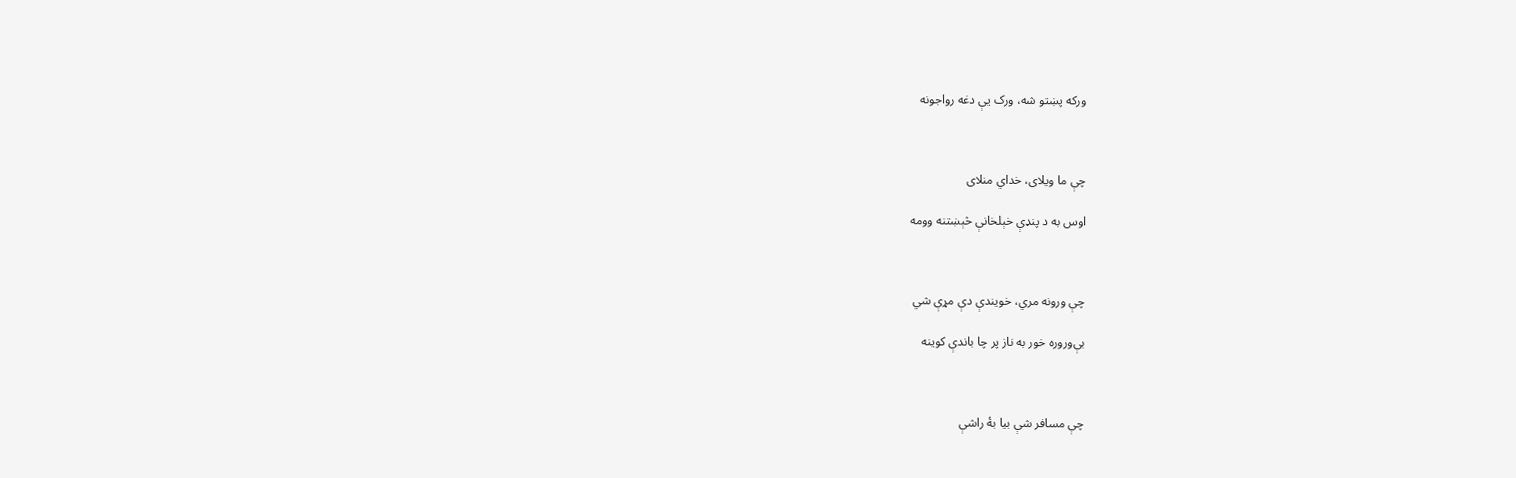ورکه پښتو شه، ورک یې دغه رواجونه



چې ما ويلای، خداي منلای

اوس به د پنډې خېلخانې څېښتنه وومه



چې ورونه مري، خویندې دې مړې شي

بې‌وروره خور به ناز پر چا باندې کوینه



چې مسافر شې بیا بۀ راشې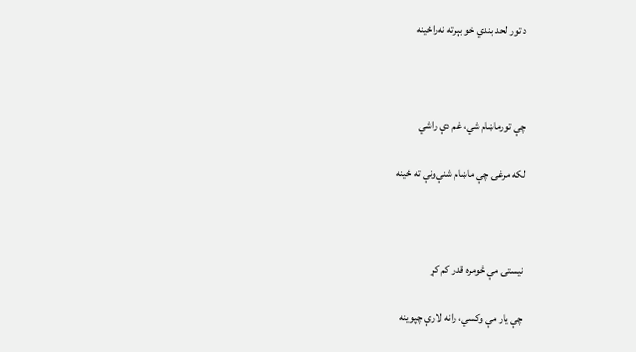د تور لحد بندي خو بېرته نه‌راځینه



چې تورماښام شي، غم دې راشي

لکه مرغۍ چې ماښام شنې‌ونې ته ځینه



نیستۍ مې څومره قدر کم کړ

چې یار مې وکسي، رانه لارې چپوینه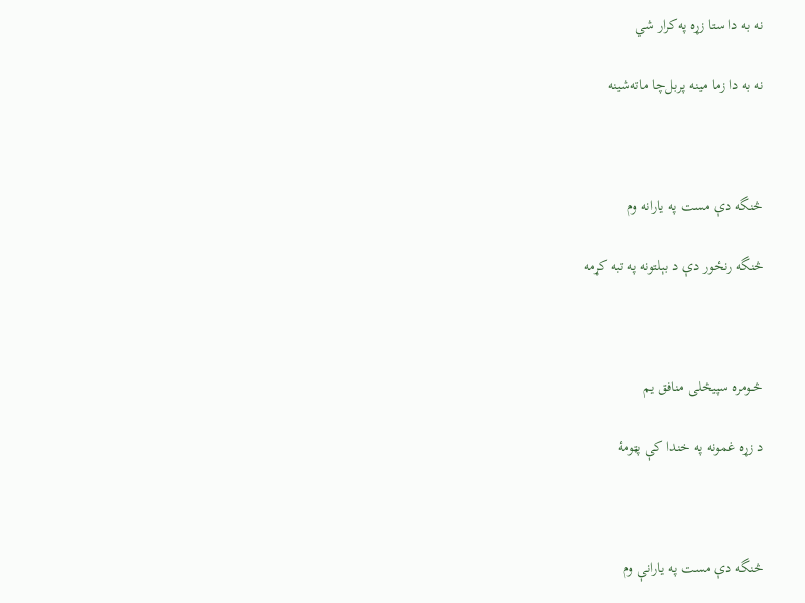نه به دا ستا زړه په‌کرار شي

نه به دا زما مینه پربل‌چا ماته‌شینه



څنگه دې مست په یارانه وم

څنگه رنځور دې د بېلتونه په تبه کړمه



څــومره سپيڅلی منافق يم

د زړه غمونه په خندا کې پټومۀ



څنگه دې مست په يارانې وم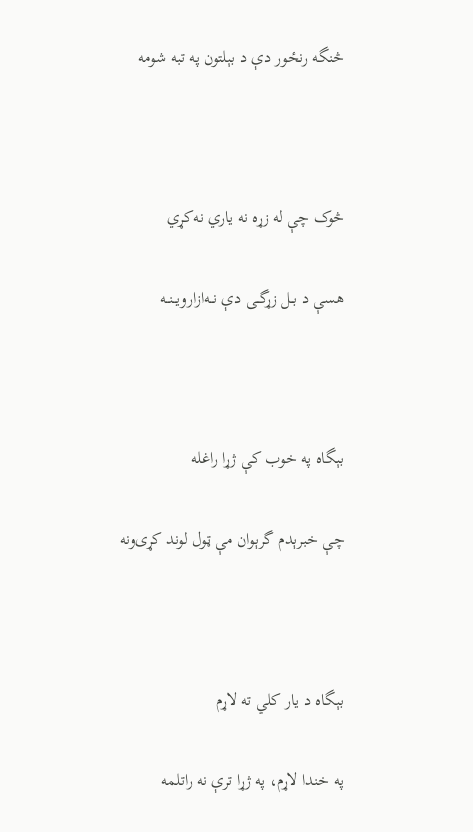څنگه رنځور دې د بېلتون په تبه شومه



څوک چې له زړه نه یاري نه‌کړي

هسې د بــل زړگــی دې نــه‌ازارویــنــه



بېگاه په خوب کې ژړا راغله

چې خبرېدم گرېوان مې ټول لوند کړی‌ونه



بېگاه د یار کلي ته لاړم

په خندا لاړم، په ژړا ترې نه راتلمه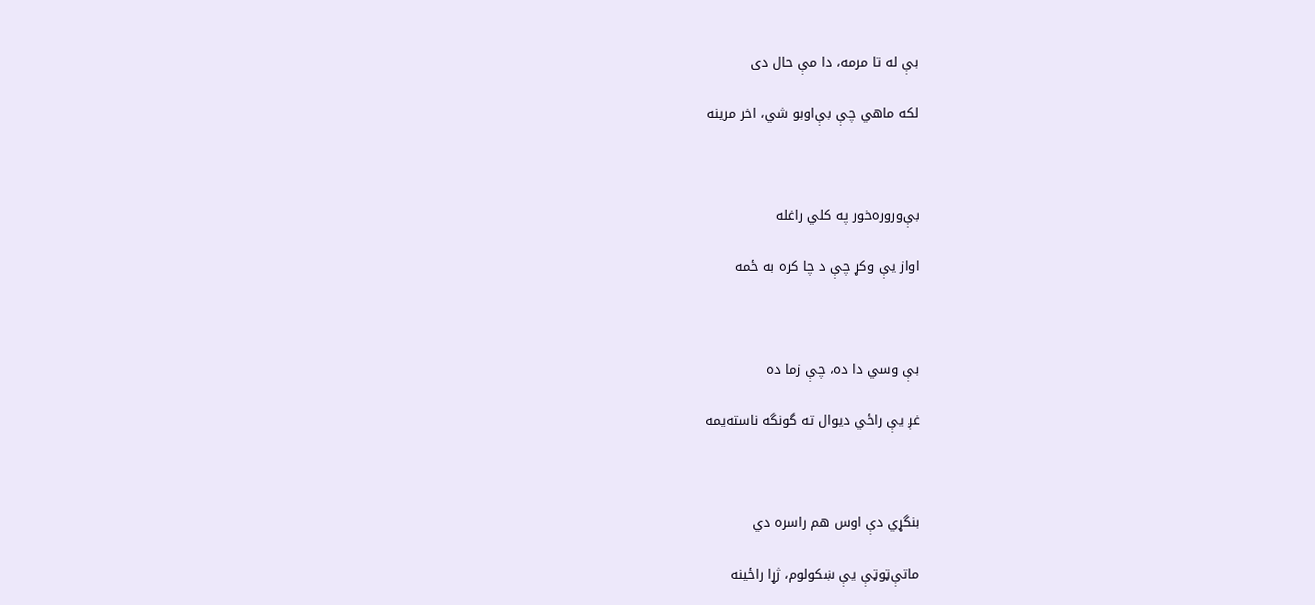بې له تا مرمه، دا مې حال دی

لکه ماهي چې بې‌اوبو شي، اخر مرینه



بې‌وروره‌خور په کلي راغله

اواز یې وکړ چې د چا کره به ځمه



بې وسي دا ده، چې زما ده

غږ یې راځي دیوال ته گونگه ناسته‌یمه



بنگړي دې اوس هم راسره دي

ماتې‌ټوټې یې ښکولوم، ژړا راځینه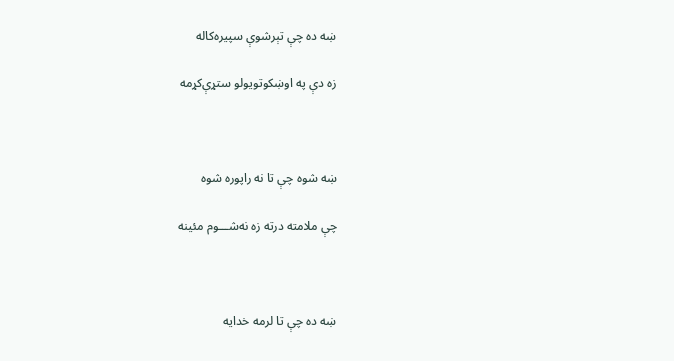ښه ده چې تېرشوې سپیره‌کاله

زه دې په اوښکوتویولو ستړې‌کړمه



ښه شوه چې تا نه راپوره شوه

چې ملامته درته زه نه‌شـــوم مئینه



ښه ده چې تا لرمه خدایه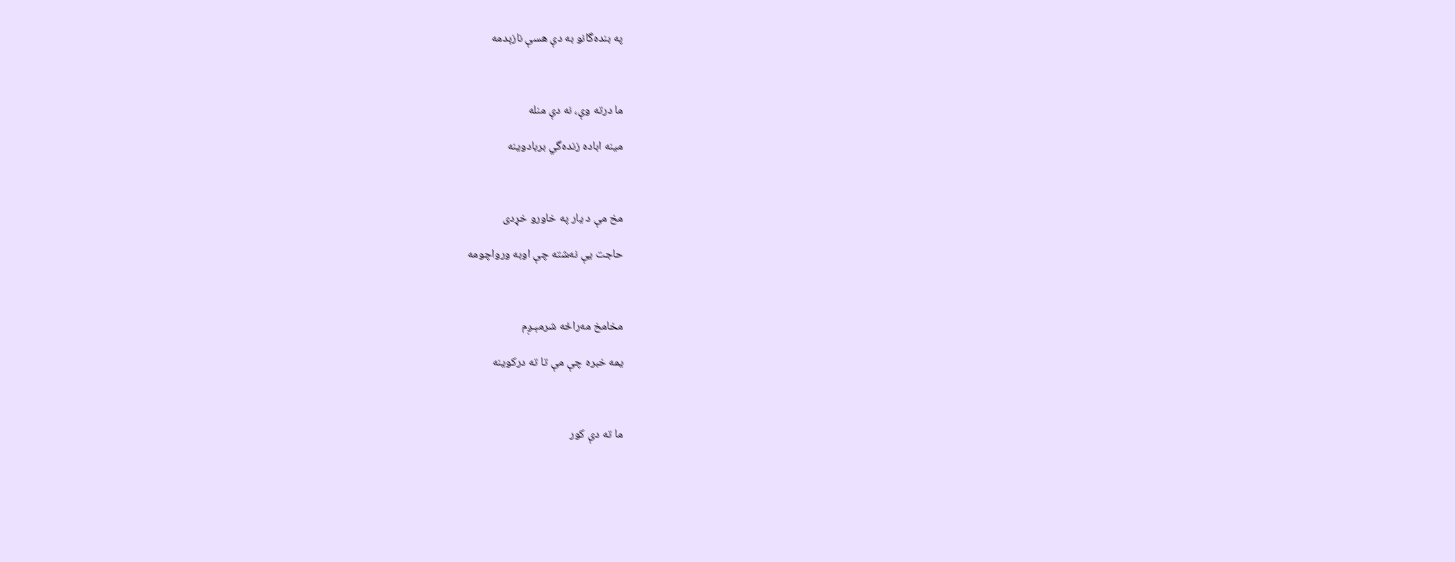په بنده‌گانو به دې هسې نازېدمه



ما درته وې، نه‌ دې منله

مینه اباده زنده‌گي بربادوینه



مخ مې د یار په خاورو خړدی

حاجت یې نه‌شته چې اوبه ورواچومه



مخامخ مه‌راځه شرمېـږم

یمه خبره چې مې تا ته درکوینه



ما ته دې کور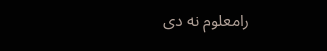رامعلوم نه دی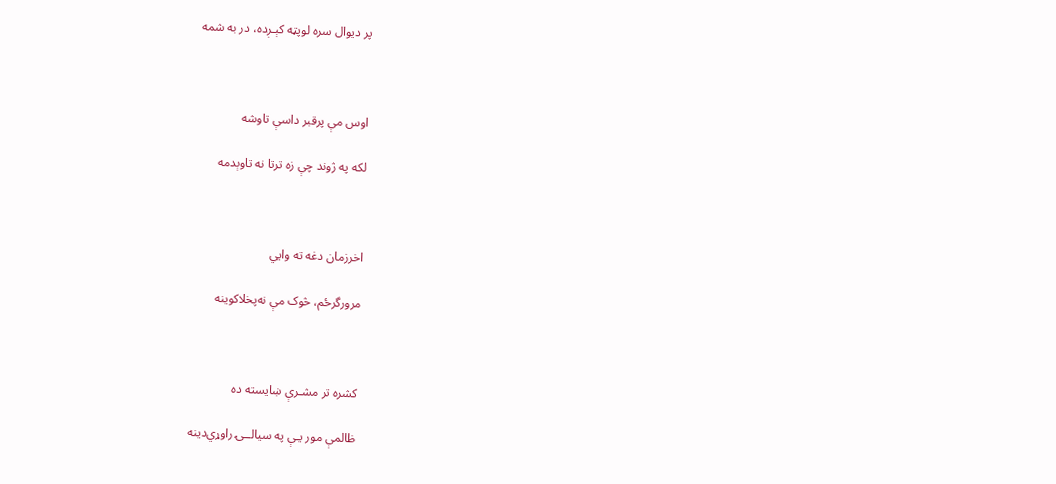پر ديوال سره لوپټه کېـږده، در به شمه



اوس مې پرقبر داسې تاوشه

لکه په ژوند چې زه ترتا نه تاوېدمه



اخرزمان دغه ته وایي

مرورگرځم، څوک مې نه‌پخلا‌کوینه



کشره تر مشـرې ښایسته ده

ظالمې مور یـې په سیالــۍ راوړي‌دینه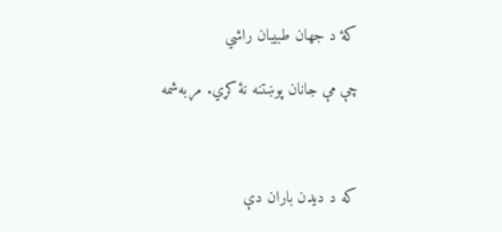کۀ د جهان طبیبان راشي

چې مې جانان پوښتنه نۀ کړي. مړبه‌شمه



که د دیدن باران دې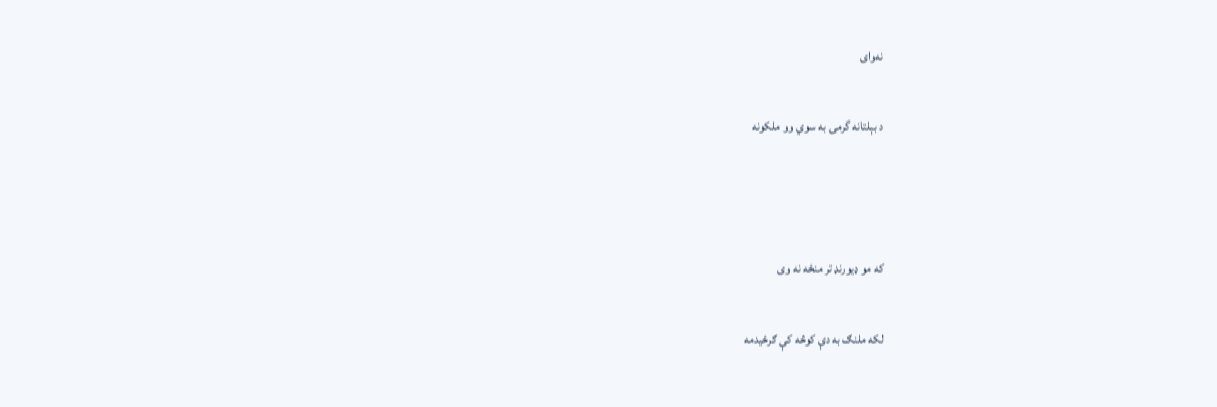نه‌وای

د بېلتانه گرمۍ به سوي وو ملکونه



که مو ډيورنډ تر منځه نه وی

لکه ملنګ به دې کوڅه کې ګرځيدمه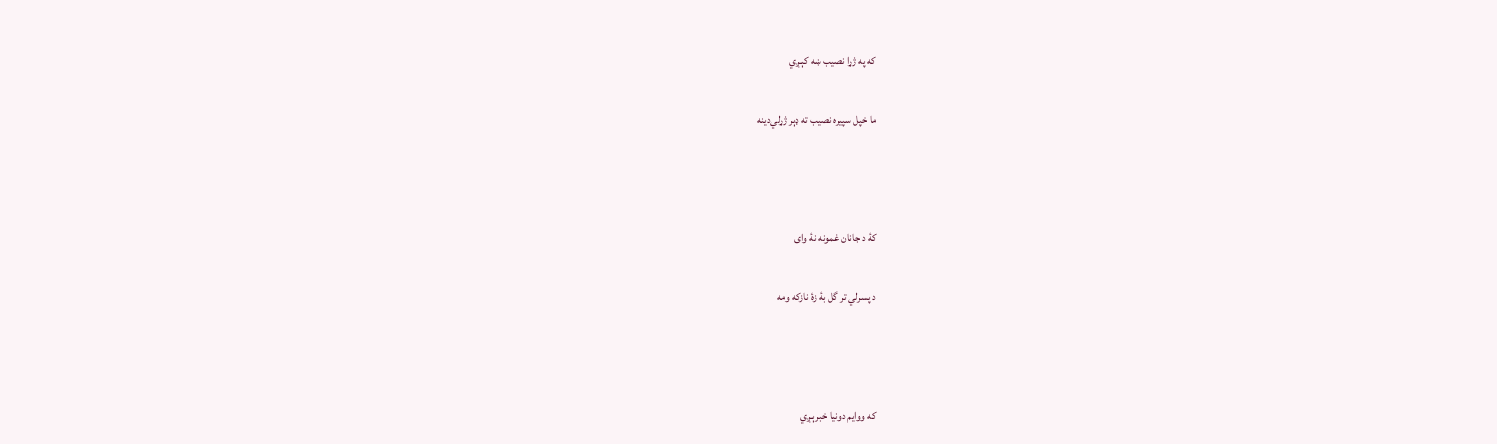که په ژړا نصیب ښه کېـږي

ما خپل سپیره نصیب ته ډېر ژړلي‌دینه



کۀ د جانان غمونه نۀ وای

د پسرلي تر گل بۀ زۀ نازکه ومه



که ووایم دونیا خبرېـږي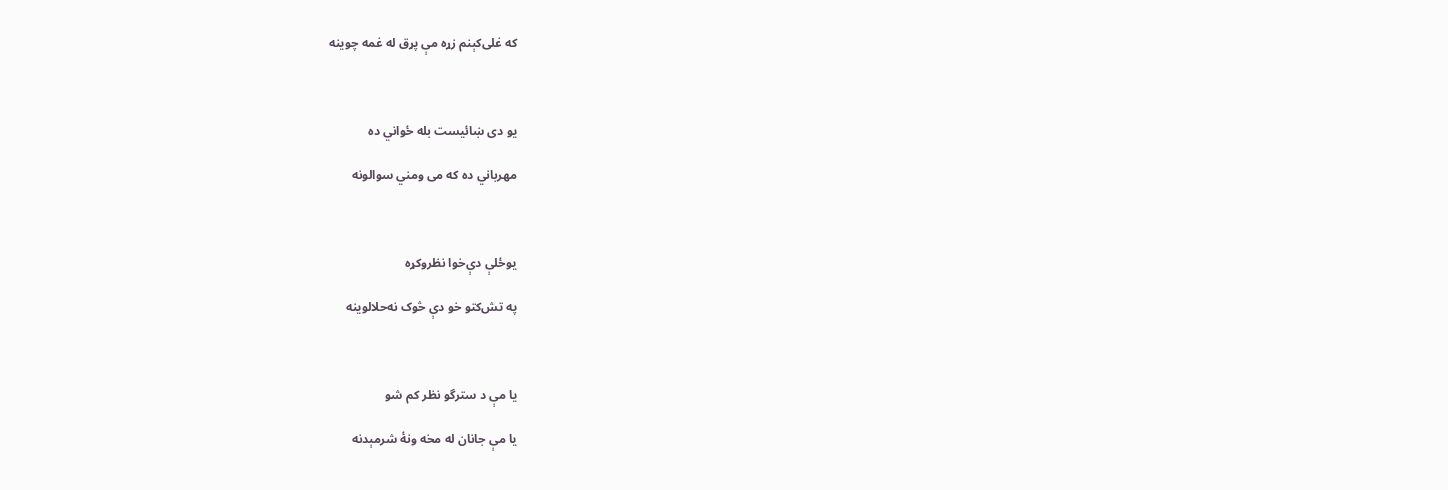که غلی‌کېنم زړه مې پړق له غمه چوینه



یو دی ښائیست بله ځواني ده

مهرباني ده که می ومني سوالونه



یوځلې دې‌خوا نظروکړه

په تش‌کتو خو دې څوک نه‌حلالوینه



يا مې د سترگو نظر کم شو

يا مې جانان له مخه ونۀ شرمېدنه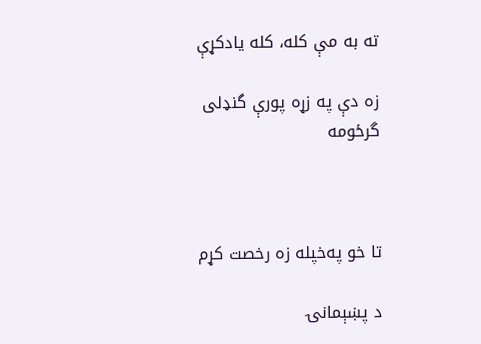ته به مې کله، کله یادکړې

زه دې په زړه پورې گنډلی گرځومه



تا خو په‌خپله زه رخصت کړم

د پښېمانۍ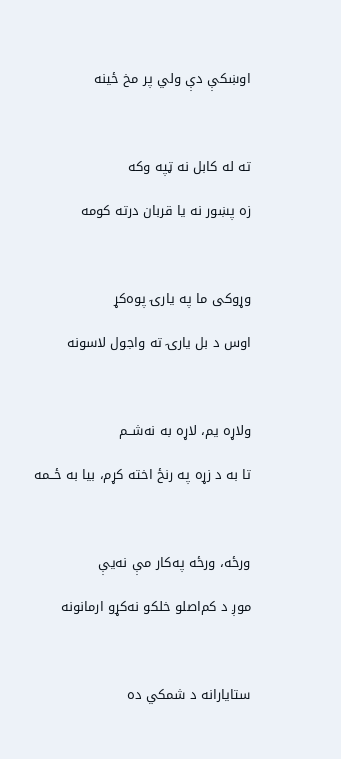اوښکې دې ولي پر مخ ځینه



ته له کابل نه ټپه وکه

زه پښور نه یا قربان درته کومه



وړوکی ما په یارۍ پوه‌کړ

اوس د بل یارۍ ته واجول لاسونه



ولاړه یم، لاړه به نه‌شــم

تا به د زړه په رنځ اخته کړم، بیا به ځــمه



ورځه، ورځه په‌کار مې نه‌یې

موږ د کم‌اصلو خلکو نه‌کړو ارمانونه



ستايارانه د شمکي ده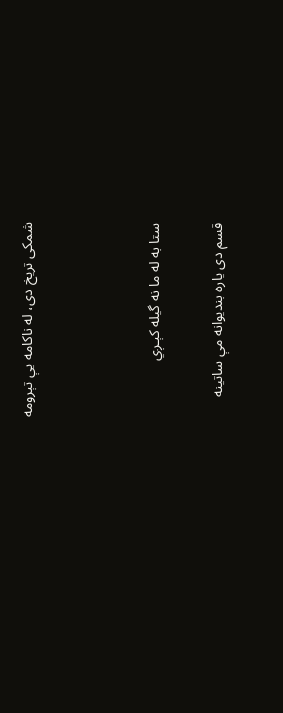شمکی تريخ دی، له ناکامه يې تېرومه



ستا به له ما نه گیله کېـږي

قسم دی یاره بندیوانه مې ساتینه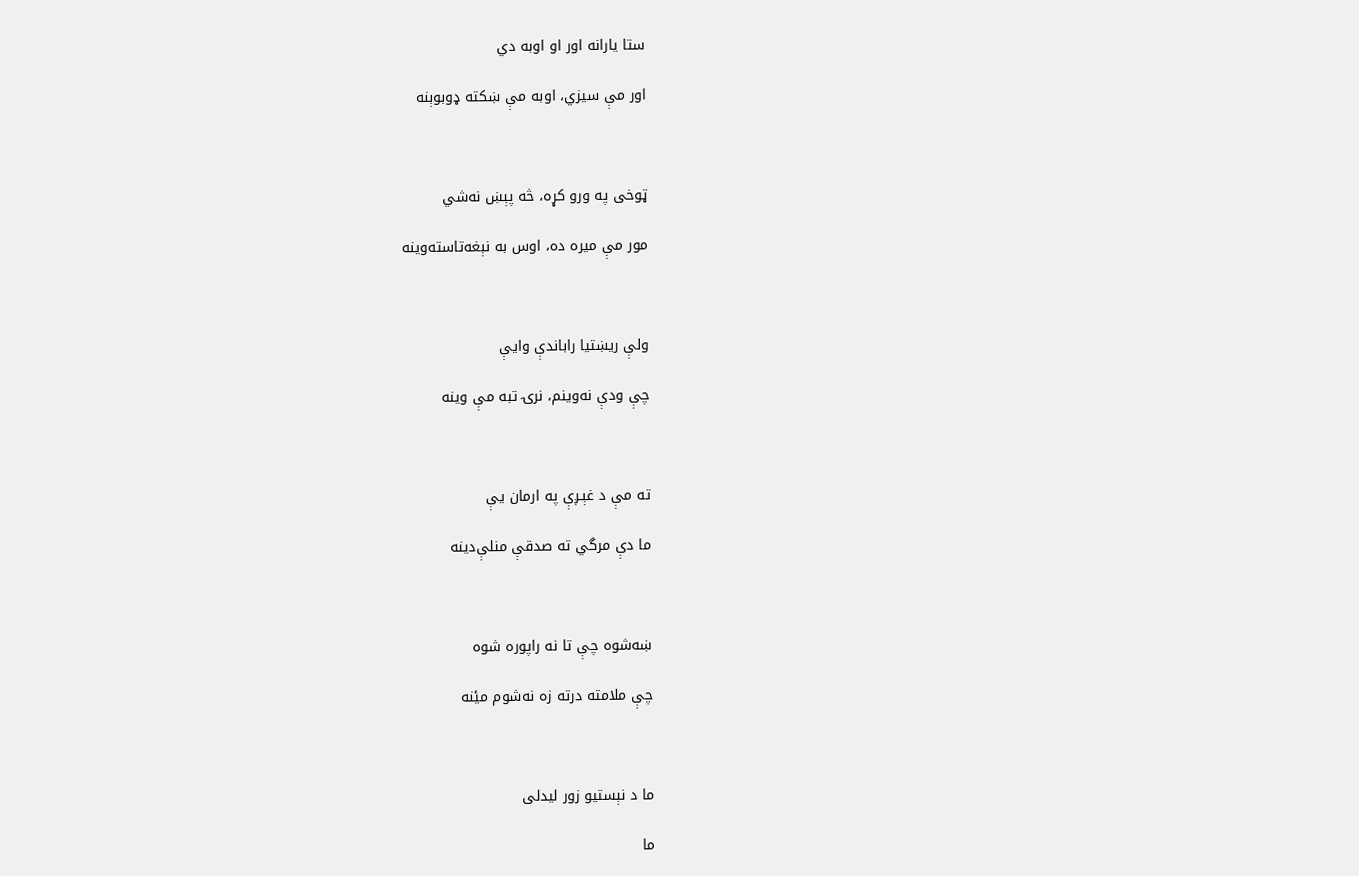ستا یارانه اور او اوبه دي

اور مې سيزي، اوبه مې ښکته ډوبوېنه



ټوخی په ورو کړه، څه پېښ نه‌شي

مور مې میره ده، اوس به نېغه‌تاسته‌وینه



ولې ریښتیا راباندې وايې

چې ودې نه‌وینم، نرۍ تبه مې وینه



ته مې د غېـږې په ارمان یې

ما دې مرگي ته صدقې منلې‌دینه



ښه‌شوه چې تا نه راپوره شوه

چې ملامته درته زه نه‌شوم میٔنه



ما د نېستیو زور ليدلی

ما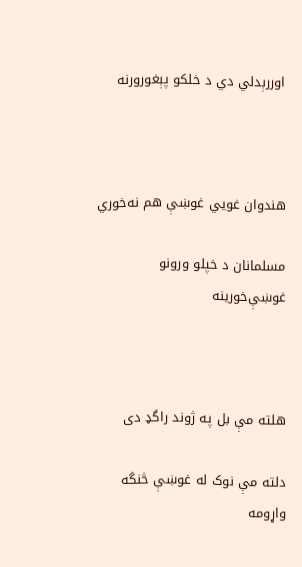اوررېدلي دي د خلکو پېغورورنه



هندوان غويي غوښې هم نه‌خوري

مسلمانان د خپلو ورونو غوښې‌خورینه



هلته مې بل په ژوند راگډ دی

دلته مې نوک له غوښې څنگه واړومه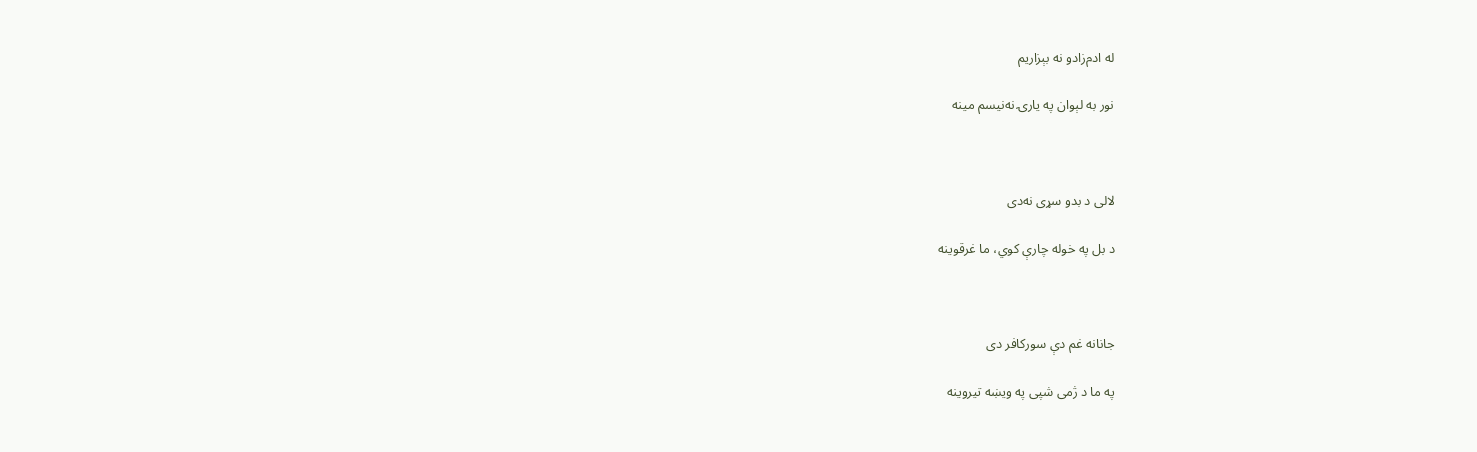له ادم‌زادو نه بېزاریم

نور به لېوان په یارۍ نه‌نیسم مینه



لالی د بدو سړی نه‌دی

د بل په خوله چارې کوي، ما غرقوینه



جانانه غم دې سورکافر دی

په ما د ژمی شپی په ویښه تیروینه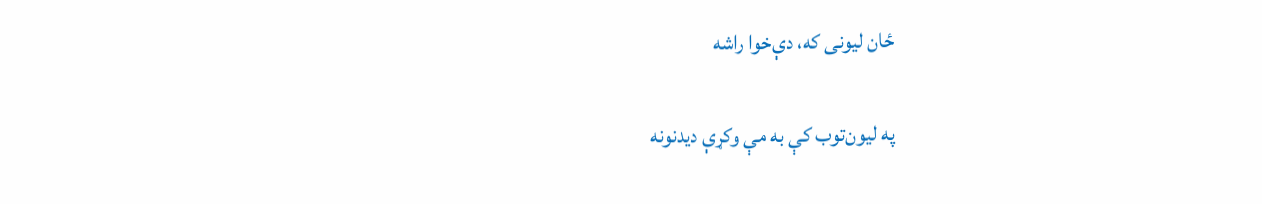ځان لیونی که، دې‌خوا راشه

په لیون‌توب کې به مې وکړې دیدنونه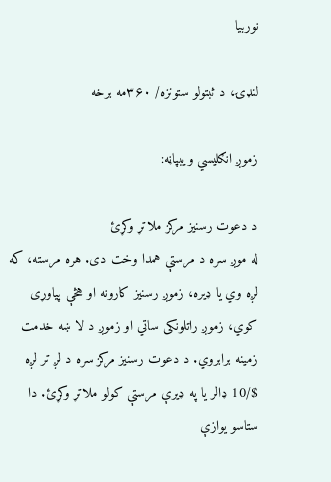نوربیا

لنډۍ، د ثبتولو ستونزه/ ۳۶۰مه برخه

زموږ انګلیسي ویبپاڼه:

د دعوت رسنیز مرکز ملاتړ وکړئ
له موږ سره د مرستې همدا وخت دی. هره مرسته، که لږه وي یا ډیره، زموږ رسنیز کارونه او هڅې پیاوړی کوي، زموږ راتلونکی ساتي او زموږ د لا ښه خدمت زمینه برابروي. د دعوت رسنیز مرکز سره د لږ تر لږه $/10 ډالر یا په ډیرې مرستې کولو ملاتړ وکړئ. دا ستاسو یوازې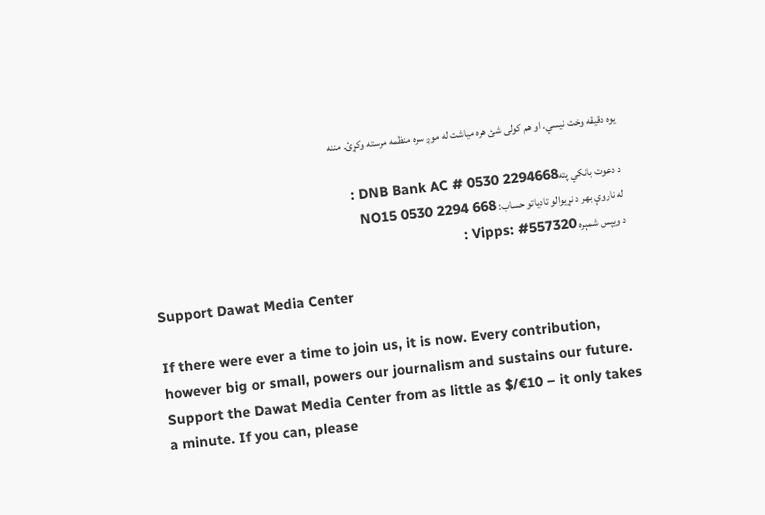یوه دقیقه وخت نیسي. او هم کولی شئ هره میاشت له موږ سره منظمه مرسته وکړئ. مننه

د دعوت بانکي پتهDNB Bank AC # 0530 2294668 :
له ناروې بهر د نړیوالو تادیاتو حساب: NO15 0530 2294 668
د ویپس شمېره Vipps: #557320 :

Support Dawat Media Center

If there were ever a time to join us, it is now. Every contribution, however big or small, powers our journalism and sustains our future. Support the Dawat Media Center from as little as $/€10 – it only takes a minute. If you can, please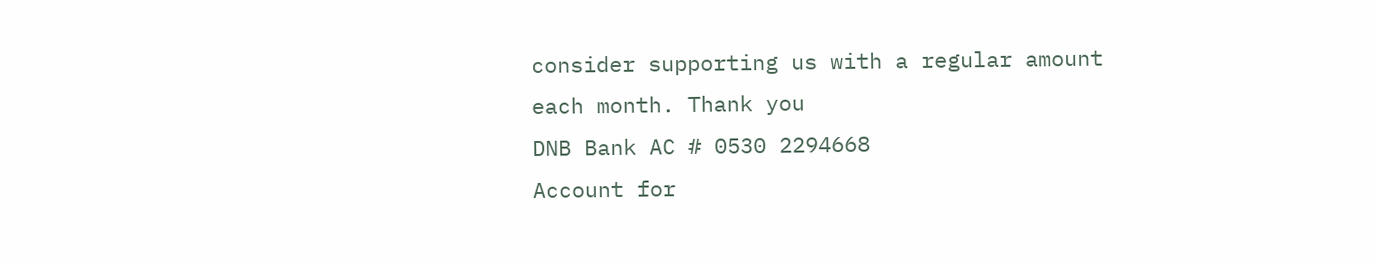consider supporting us with a regular amount each month. Thank you
DNB Bank AC # 0530 2294668
Account for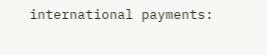international payments: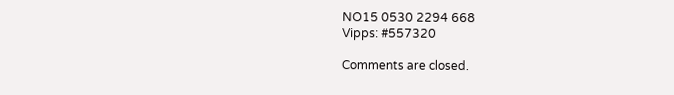NO15 0530 2294 668
Vipps: #557320

Comments are closed.